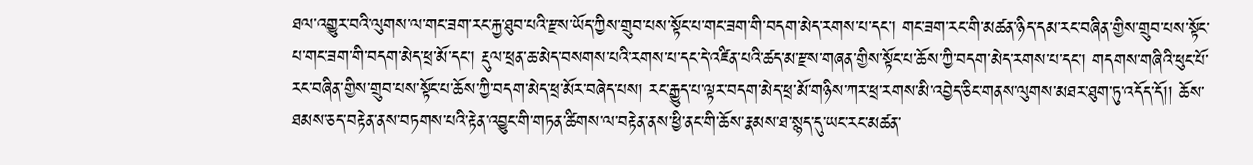ཐལ་འགྱུར་བའི་ལུགས་ལ་གང་ཟག་རང་རྐྱ་ཐུབ་པའི་རྫས་ཡོད་ཀྱིས་གྲུབ་པས་སྟོང་པ་གང་ཟག་གི་བདག་མེད་རགས་པ་དང་། གང་ཟག་རང་གི་མཚན་ཉིད་དམ་རང་བཞིན་གྱིས་གྲུབ་པས་སྟོང་པ་གང་ཟག་གི་བདག་མེད་ཕྲ་མོ་དང་། རྡུལ་ཕྲན་ཆ་མེད་བསགས་པའི་རགས་པ་དང་དེ་འཛིན་པའི་ཚད་མ་རྫས་གཞན་གྱིས་སྟོང་པ་ཆོས་ཀྱི་བདག་མེད་རགས་པ་དང་། གདགས་གཞིའི་ཕུང་པོ་རང་བཞིན་གྱིས་གྲུབ་པས་སྟོང་པ་ཆོས་ཀྱི་བདག་མེད་ཕྲ་མོར་བཞེད་པས། རང་རྒྱུད་པ་ལྟར་བདག་མེད་ཕྲ་མོ་གཉིས་ཀར་ཕྲ་རགས་མི་འབྱེད་ཅིང་གནས་ལུགས་མཐར་ཐུག་ཏུ་འདོད་དོ།། ཆོས་ཐམས་ཅད་བརྟེན་ནས་བཏགས་པའི་རྟེན་འབྱུང་གི་གཏན་ཚིགས་ལ་བརྟེན་ནས་ཕྱི་ནང་གི་ཆོས་རྣམས་ཐ་སྙད་དུ་ཡང་རང་མཚན་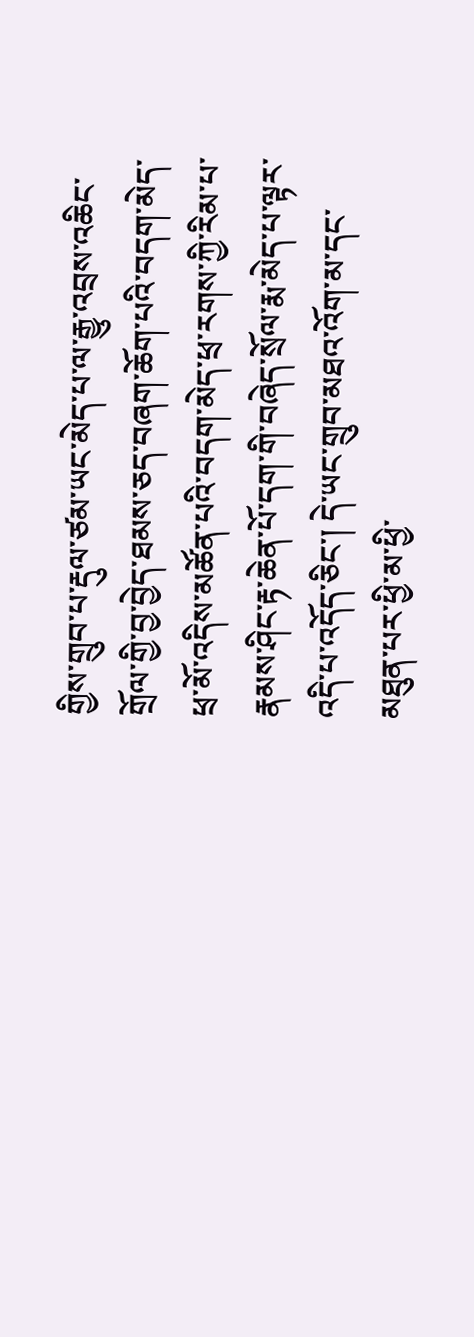གྱིས་གྲུབ་པ་རྡུལ་ཙམ་ཡང་མེད་པ་ལ་རྒྱུ་འབྲས་འཆིང་གྲོལ་གྱི་བྱ་བྱེད་ཐམས་ཅད་བཞག་ཆོག་པའི་བདག་མེད་ཕྲ་མོ་འདིས་མཚོན་པའི་བདག་མེད་ཕྲ་རགས་ཀྱི་རིམ་པ་རྣམས་ཤིང་རྟ་ཆེན་པོ་དག་གི་བཞེད་སྲོལ་རྨ་མེད་པ་ལྟར་འདི་པ་འདོད་ཅིང་། དེ་ཡང་གྲུབ་མཐའ་འོག་མ་དང་མཐུན་པར་ཕྱི་མ་ཕྱི་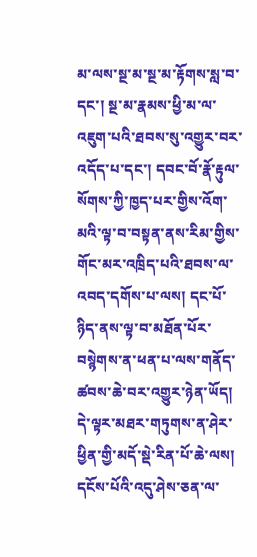མ་ལས་སྔ་མ་སྔ་མ་རྟོགས་སླ་བ་དང་། སྔ་མ་རྣམས་ཕྱི་མ་ལ་འཇུག་པའི་ཐབས་སུ་འགྱུར་བར་འདོད་པ་དང་། དབང་བོ་རྣོ་རྟུལ་སོགས་ཀྱི་ཁྱད་པར་གྱིས་འོག་མའི་ལྟ་བ་བསྟན་ནས་རིམ་གྱིས་གོང་མར་འཁྲིད་པའི་ཐབས་ལ་འབད་དགོས་པ་ལས། དང་པོ་ཉིད་ནས་ལྟ་བ་མཐོན་པོར་བསྙེགས་ན་ཕན་པ་ལས་གནོད་ཚབས་ཆེ་བར་འགྱུར་ཉེན་ཡོད། དེ་ལྟར་མཐར་གཏུགས་ན་ཤེར་ཕྱིན་གྱི་མདོ་སྡེ་རིན་པོ་ཆེ་ལས། དངོས་པོའི་འདུ་ཤེས་ཅན་ལ་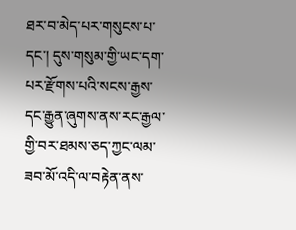ཐར་བ་མེད་པར་གསུངས་པ་དང་། དུས་གསུམ་གྱི་ཡང་དག་པར་རྫོགས་པའི་སངས་རྒྱས་དང་རྒྱུན་ཞུགས་ནས་རང་རྒྱལ་གྱི་བར་ཐམས་ཅད་ཀྱང་ལམ་ཟབ་མོ་འདི་ལ་བརྟེན་ནས་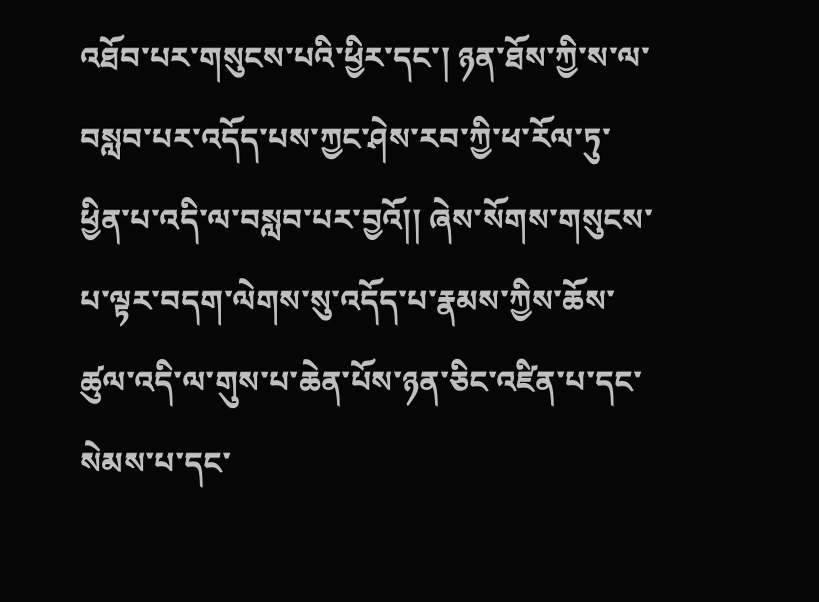འཐོབ་པར་གསུངས་པའི་ཕྱིར་དང་། ཉན་ཐོས་ཀྱི་ས་ལ་བསླབ་པར་འདོད་པས་ཀྱང་ཤེས་རབ་ཀྱི་ཕ་རོལ་ཏུ་ཕྱིན་པ་འདི་ལ་བསླབ་པར་བྱའོ།། ཞེས་སོགས་གསུངས་པ་ལྟར་བདག་ལེགས་སུ་འདོད་པ་རྣམས་ཀྱིས་ཆོས་ཚུལ་འདི་ལ་གུས་པ་ཆེན་པོས་ཉན་ཅིང་འཛིན་པ་དང་སེམས་པ་དང་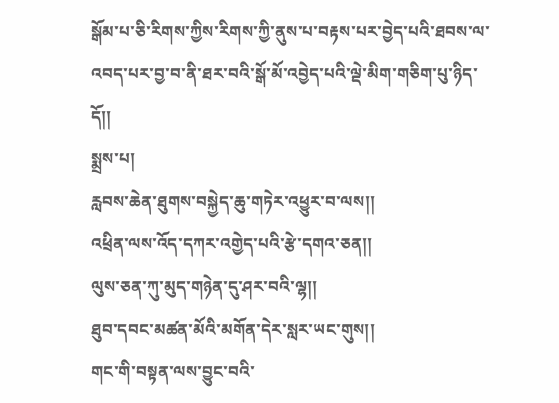སྒོམ་པ་ཅི་རིགས་ཀྱིས་རིགས་ཀྱི་ནུས་པ་བརྟས་པར་བྱེད་པའི་ཐབས་ལ་འབད་པར་བྱ་བ་ནི་ཐར་བའི་སྒོ་མོ་འབྱེད་པའི་ལྡེ་མིག་གཅིག་པུ་ཉིད་དོ།།
སྨྲས་པ།
རླབས་ཆེན་ཐུགས་བསྐྱེད་ཆུ་གཏེར་འཕྱུར་བ་ལས།།
འཕྲིན་ལས་འོད་དཀར་འགྱེད་པའི་རྩེ་དགའ་ཅན།།
ལུས་ཅན་ཀུ་མུད་གཉེན་དུ་ཤར་བའི་ལྷ།།
ཐུབ་དབང་མཚན་མོའི་མགོན་དེར་སླར་ཡང་གུས།།
གང་གི་བསྟན་ལས་བྱུང་བའི་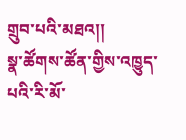གྲུབ་པའི་མཐའ།།
སྣ་ཚོགས་ཚོན་གྱིས་འཁྱུད་པའི་རི་མོ་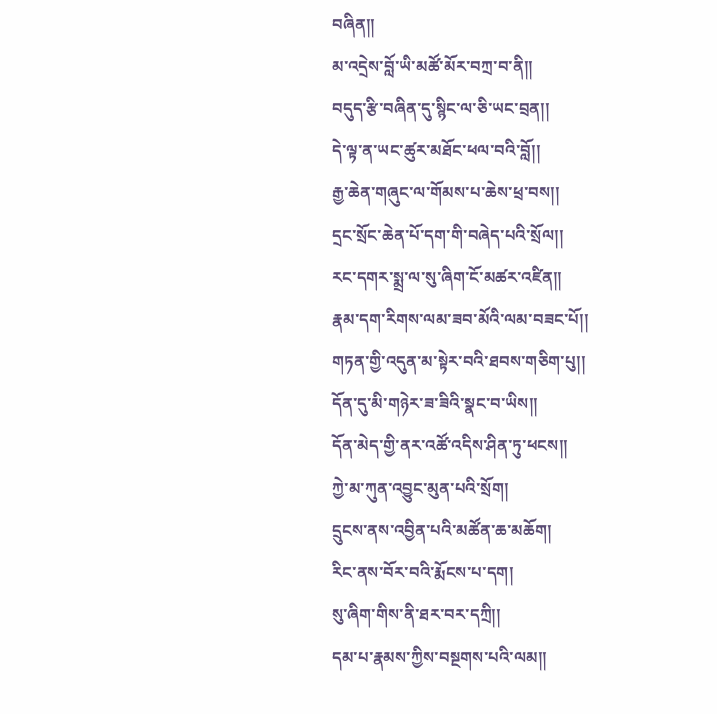བཞིན།།
མ་འདྲེས་བློ་ཡི་མཚོ་མོར་བཀྲ་བ་ནི།།
བདུད་རྩི་བཞིན་དུ་སྙིང་ལ་ཅི་ཡང་བྲན།།
དེ་ལྟ་ན་ཡང་ཚུར་མཐོང་ཕལ་བའི་བློ།།
རྒྱ་ཆེན་གཞུང་ལ་གོམས་པ་ཆེས་ཕྲ་བས།།
དྲང་སྲོང་ཆེན་པོ་དག་གི་བཞེད་པའི་སྲོལ།།
རང་དགར་སྨྲ་ལ་སུ་ཞིག་ངོ་མཚར་འཛིན།།
རྣམ་དག་རིགས་ལམ་ཟབ་མོའི་ལམ་བཟང་པོ།།
གཏན་གྱི་འདུན་མ་སྟེར་བའི་ཐབས་གཅིག་པུ།།
དོན་དུ་མི་གཉེར་ཟ་ཟིའི་སྣང་བ་ཡིས།།
དོན་མེད་གྱི་ནར་འཚོ་འདིས་ཤིན་ཏུ་ཕངས།།
ཀྱེ་མ་ཀུན་འབྱུང་མུན་པའི་སྲོག།
དྲུངས་ནས་འབྱིན་པའི་མཚོན་ཆ་མཆོག།
རིང་ནས་བོར་བའི་རྨོངས་པ་དག།
སུ་ཞིག་གིས་ནི་ཐར་བར་དཀྲི།།
དམ་པ་རྣམས་ཀྱིས་བསྔགས་པའི་ལམ།།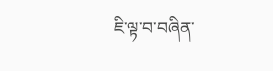ཇི་ལྟ་བ་བཞིན་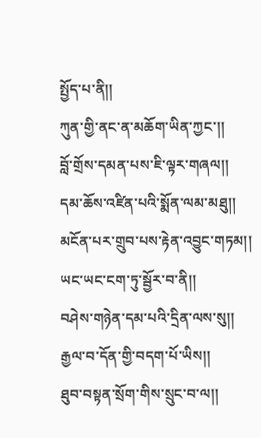སྤྱོད་པ་ནི།།
ཀུན་གྱི་ནང་ན་མཆོག་ཡིན་ཀྱང་།།
བློ་གྲོས་དམན་པས་ཇི་ལྟར་གཞལ།།
དམ་ཆོས་འཛིན་པའི་སྨོན་ལམ་མཐུ།།
མངོན་པར་གྲུབ་པས་རྟེན་འབྱུང་གཏམ།།
ཡང་ཡང་ངག་ཏུ་སྦྱོར་བ་ནི།།
བཤེས་གཉེན་དམ་པའི་དྲིན་ལས་སུ།།
རྒྱལ་བ་དོན་གྱི་བདག་པོ་ཡིས།།
ཐུབ་བསྟན་སྲོག་གིས་སྲུང་བ་ལ།།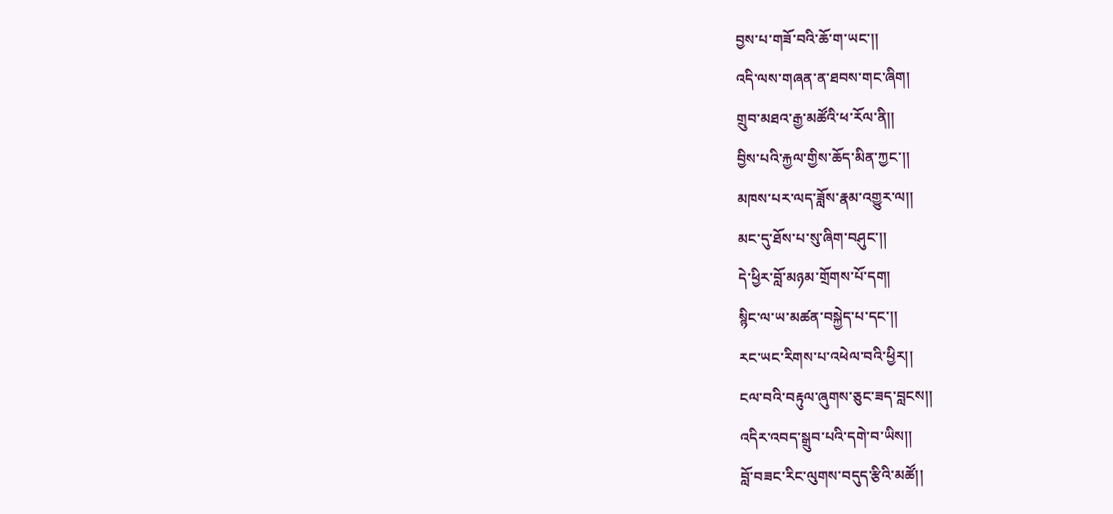བྱས་པ་གཟོ་བའི་ཆོ་ག་ཡང་།།
འདི་ལས་གཞན་ན་ཐབས་གང་ཞིག།
གྲུབ་མཐའ་རྒྱ་མཚོའི་ཕ་རོལ་ནི།།
བྱིས་པའི་རྐྱལ་གྱིས་ཆོད་མིན་ཀྱང་།།
མཁས་པར་ལད་ཟློས་རྣམ་འགྱུར་ལ།།
མང་དུ་ཐོས་པ་སུ་ཞིག་བཤུང་།།
དེ་ཕྱིར་བློ་མཉམ་གྲོགས་པོ་དག།
སྙིང་ལ་ཡ་མཚན་བསྐྱེད་པ་དང་།།
རང་ཡང་རིགས་པ་འཕེལ་བའི་ཕྱིར།།
ངལ་བའི་བརྟུལ་ཞུགས་ཅུང་ཟད་བླངས།།
འདིར་འབད་སྒྲུབ་པའི་དགེ་བ་ཡིས།།
བློ་བཟང་རིང་ལུགས་བདུད་རྩིའི་མཚོ།།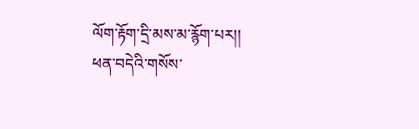ལོག་རྟོག་དྲི་མས་མ་རྙོག་པར།།
ཕན་བདེའི་གསོས་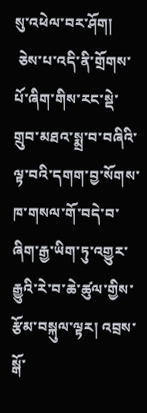སུ་འཕེལ་བར་ཤོག།
 ཅེས་པ་འདི་ནི་གྲོགས་པོ་ཞིག་གིས་རང་སྡེ་གྲུབ་མཐའ་སྨྲ་བ་བཞིའི་ལྟ་བའི་དགག་བྱ་སོགས་ཁ་གསལ་གོ་བདེ་བ་ཞིག་རྒྱ་ཡིག་ཏུ་འགྱུར་རྒྱུའི་རེ་བ་ཆེ་ཚུལ་གྱིས་རྩོམ་བསྐུལ་ལྟར། འབྲས་སྒོ་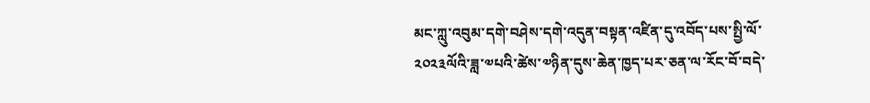མང་ཀླུ་འབུམ་དགེ་བཤེས་དགེ་འདུན་བསྟན་འཛིན་དུ་འབོད་པས་སྤྱི་ལོ་༢༠༢༣ལོའི་ཟླ་༧པའི་ཚེས་༧ཉིན་དུས་ཆེན་ཁྱད་པར་ཅན་ལ་རོང་བོ་བདེ་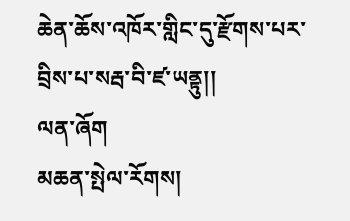ཆེན་ཆོས་འཁོར་གླིང་དུ་རྫོགས་པར་བྲིས་པ་སརྦ་བི་ཛ་ཡནྟུ།།
ལན་ཞོག
མཆན་སྤེལ་རོགས།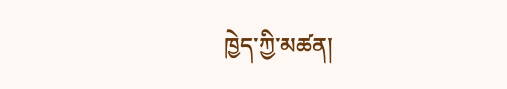ཁྱེད་ཀྱི་མཚན།